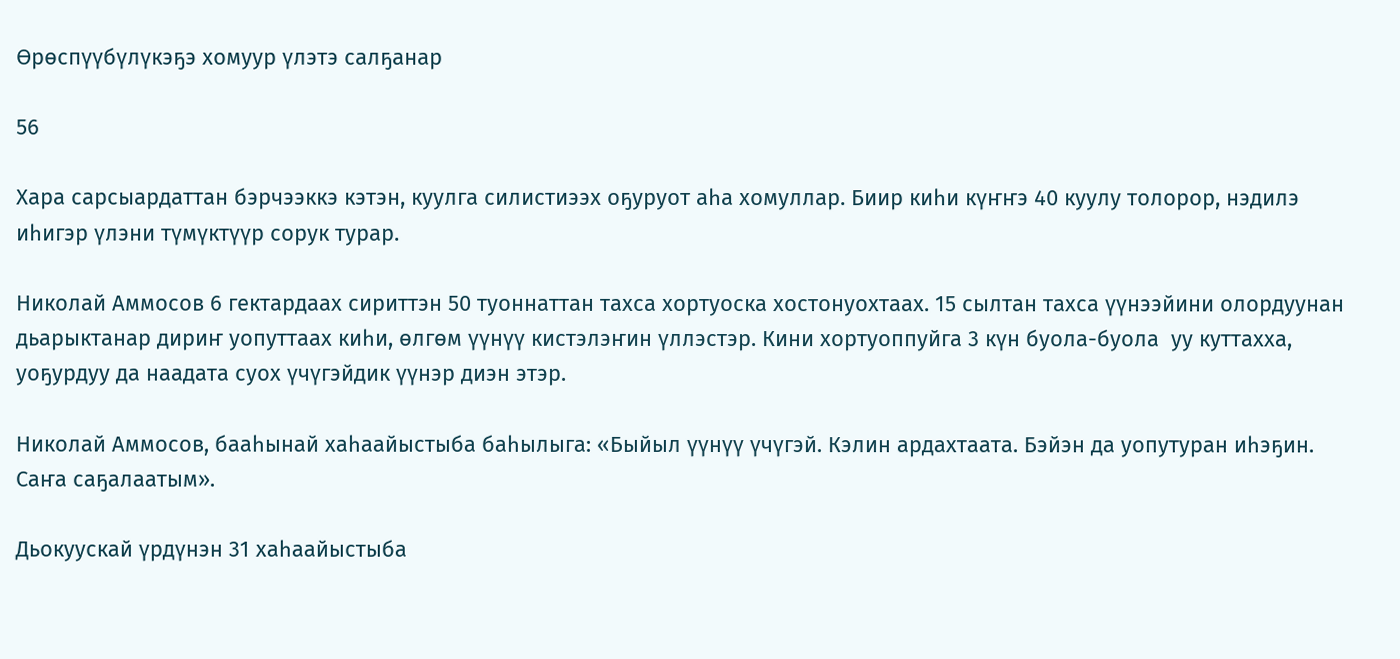Өрөспүүбүлүкэҕэ хомуур үлэтэ салҕанар

56

Хара сарсыардаттан бэрчээккэ кэтэн, куулга силистиээх оҕуруот аһа хомуллар. Биир киһи күҥҥэ 40 куулу толорор, нэдилэ иһигэр үлэни түмүктүүр сорук турар.

Николай Аммосов 6 гектардаах сириттэн 50 туоннаттан тахса хортуоска хостонуохтаах. 15 сылтан тахса үүнээйини олордуунан дьарыктанар дириҥ уопуттаах киһи, өлгөм үүнүү кистэлэҥин үллэстэр. Кини хортуоппуйга 3 күн буола-буола  уу куттахха, уоҕурдуу да наадата суох үчүгэйдик үүнэр диэн этэр.

Николай Аммосов, бааһынай хаһаайыстыба баһылыга: «Быйыл үүнүү үчүгэй. Кэлин ардахтаата. Бэйэн да уопутуран иһэҕин. Саҥа саҕалаатым».

Дьокуускай үрдүнэн 31 хаһаайыстыба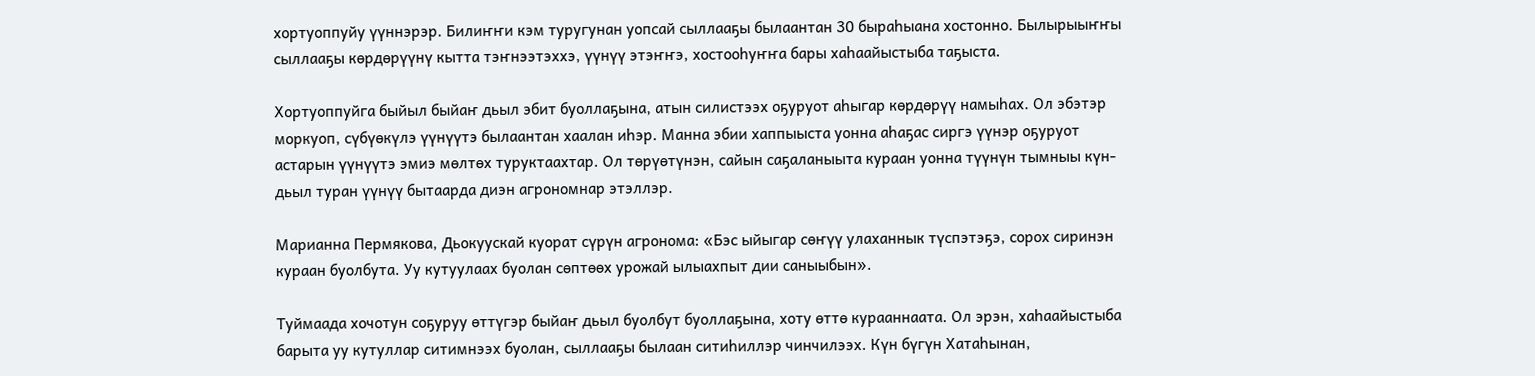хортуоппуйу үүннэрэр. Билиҥҥи кэм туругунан уопсай сыллааҕы былаантан 30 быраһыана хостонно. Былырыыҥҥы сыллааҕы көрдөрүүнү кытта тэҥнээтэххэ, үүнүү этэҥҥэ, хостооһуҥҥа бары хаһаайыстыба таҕыста.

Хортуоппуйга быйыл быйаҥ дьыл эбит буоллаҕына, атын силистээх оҕуруот аһыгар көрдөрүү намыһах. Ол эбэтэр моркуоп, сүбүөкүлэ үүнүүтэ былаантан хаалан иһэр. Манна эбии хаппыыста уонна аһаҕас сиргэ үүнэр оҕуруот астарын үүнүүтэ эмиэ мөлтөх туруктаахтар. Ол төрүөтүнэн, сайын саҕаланыыта кураан уонна түүнүн тымныы күн-дьыл туран үүнүү бытаарда диэн агрономнар этэллэр.

Марианна Пермякова, Дьокуускай куорат сүрүн агронома: «Бэс ыйыгар сөҥүү улаханнык түспэтэҕэ, сорох сиринэн кураан буолбута. Уу кутуулаах буолан сөптөөх урожай ылыахпыт дии саныыбын».

Туймаада хочотун соҕуруу өттүгэр быйаҥ дьыл буолбут буоллаҕына, хоту өттө курааннаата. Ол эрэн, хаһаайыстыба барыта уу кутуллар ситимнээх буолан, сыллааҕы былаан ситиһиллэр чинчилээх. Күн бүгүн Хатаһынан,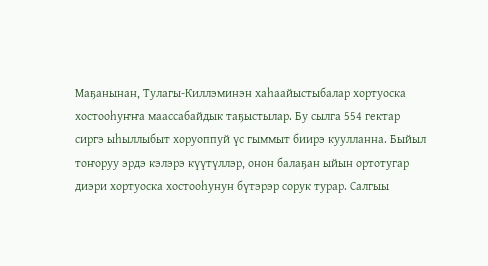Маҕанынан, Тулагы-Киллэминэн хаһаайыстыбалар хортуоска хостооһуҥҥа маассабайдык таҕыстылар. Бу сылга 554 гектар сиргэ ыһыллыбыт хоруоппуй үс гыммыт биирэ куулланна. Быйыл тоҥоруу эрдэ кэлэрэ күүтүллэр, онон балаҕан ыйын ортотугар диэри хортуоска хостооһунун бүтэрэр сорук турар. Салгыы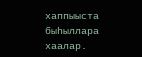хаппыыста быһыллара хаалар.